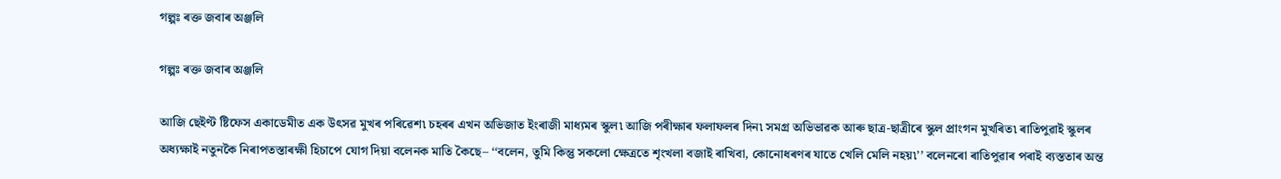গল্পঃ ৰক্ত জবাৰ অঞ্জলি

গল্পঃ ৰক্ত জবাৰ অঞ্জলি

আজি ছেইণ্ট ষ্টিফেস একাডেমীত এক উৎসৱ মুখৰ পৰিৱেশ৷ চহৰৰ এখন অভিজাত ইংৰাজী মাধ্যমৰ স্কুল৷ আজি পৰীক্ষাৰ ফলাফলৰ দিন৷ সমগ্ৰ অভিভাৱক আৰু ছাত্ৰ-ছাত্ৰীৰে স্কুল প্ৰাংগন মুখৰিত৷ ৰাতিপুৱাই স্কুলৰ অধ্যক্ষাই নতুনকৈ নিৰাপতস্তাৰক্ষী হিচাপে যোগ দিয়া বলেনক মাতি কৈছে– ‘‘বলেন, তুমি কিন্তু সকলো ক্ষেত্ৰতে শৃংখলা বজাই ৰাখিবা, কোনোধৰণৰ যাতে খেলি মেলি নহয়৷’’ বলেনৰো ৰাতিপুৱাৰ পৰাই ব্যস্ততাৰ অন্ত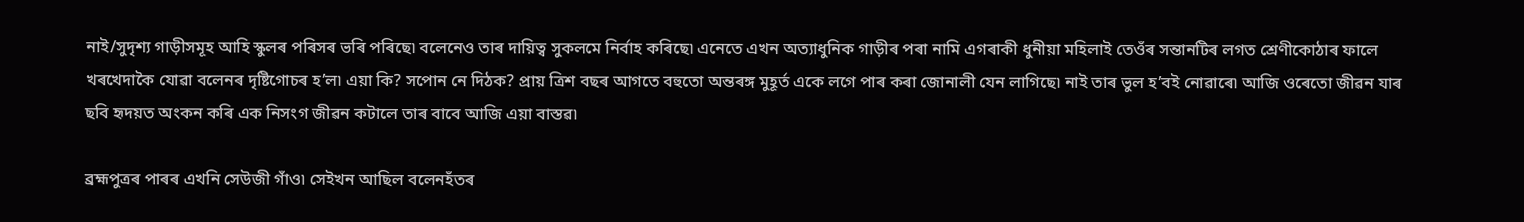নাই/সুদৃশ্য গাড়ীসমূহ আহি স্কুলৰ পৰিসৰ ভৰি পৰিছে৷ বলেনেও তাৰ দায়িত্ব সুকলমে নিৰ্বাহ কৰিছে৷ এনেতে এখন অত্যাধুনিক গাড়ীৰ পৰা নামি এগৰাকী ধুনীয়া মহিলাই তেওঁৰ সন্তানটিৰ লগত শ্ৰেণীকোঠাৰ ফালে খৰখেদাকৈ যোৱা বলেনৰ দৃষ্টিগোচৰ হ’ল৷ এয়া কি? সপোন নে দিঠক? প্ৰায় ত্ৰিশ বছৰ আগতে বহুতো অন্তৰঙ্গ মুহূৰ্ত একে লগে পাৰ কৰা জোনালী যেন লাগিছে৷ নাই তাৰ ভুল হ’বই নোৱাৰে৷ আজি ওৰেতো জীৱন যাৰ ছবি হৃদয়ত অংকন কৰি এক নিসংগ জীৱন কটালে তাৰ বাবে আজি এয়া বাস্তৱ৷

ব্ৰহ্মপুত্ৰৰ পাৰৰ এখনি সেউজী গাঁও৷ সেইখন আছিল বলেনহঁতৰ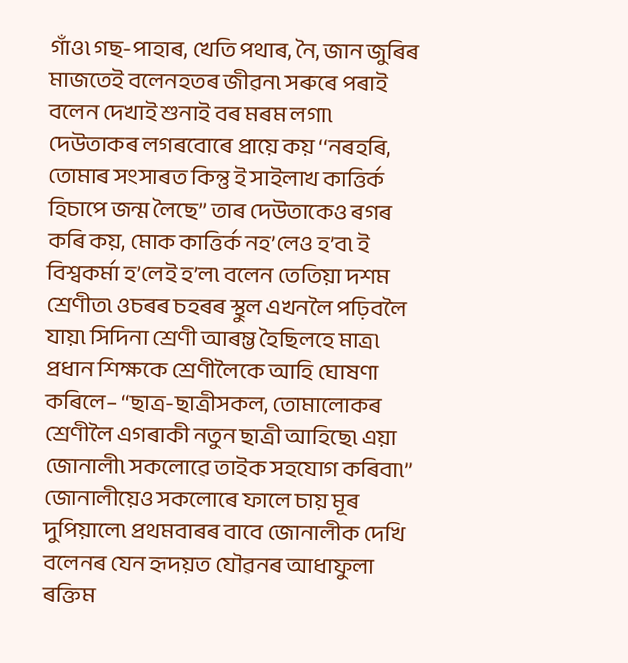গাঁও৷ গছ-পাহাৰ, খেতি পথাৰ, নৈ, জান জুৰিৰ মাজতেই বলেনহতৰ জীৱন৷ সৰুৰে পৰাই বলেন দেখাই শুনাই বৰ মৰম লগা৷ দেউতাকৰ লগৰবোৰে প্ৰায়ে কয় ‘‘নৰহৰি, তোমাৰ সংসাৰত কিন্তু ই সাইলাখ কাত্তিৰ্ক হিচাপে জন্ম লৈছে’’ তাৰ দেউতাকেও ৰগৰ কৰি কয়, মোক কাত্তিৰ্ক নহ’লেও হ’ব৷ ই বিশ্বকৰ্মা হ’লেই হ’ল৷ বলেন তেতিয়া দশম শ্ৰেণীত৷ ওচৰৰ চহৰৰ স্থুল এখনলৈ পঢ়িবলৈ যায়৷ সিদিনা শ্ৰেণী আৰম্ভ হৈছিলহে মাত্ৰ৷ প্ৰধান শিক্ষকে শ্ৰেণীলৈকে আহি ঘোষণা কৰিলে– ‘‘ছাত্ৰ-ছাত্ৰীসকল, তোমালোকৰ শ্ৰেণীলৈ এগৰাকী নতুন ছাত্ৰী আহিছে৷ এয়া জোনালী৷ সকলোৱে তাইক সহযোগ কৰিবা৷’’ জোনালীয়েও সকলোৰে ফালে চায় মূৰ দুপিয়ালে৷ প্ৰথমবাৰৰ বাবে জোনালীক দেখি বলেনৰ যেন হৃদয়ত যৌৱনৰ আধাফুলা ৰক্তিম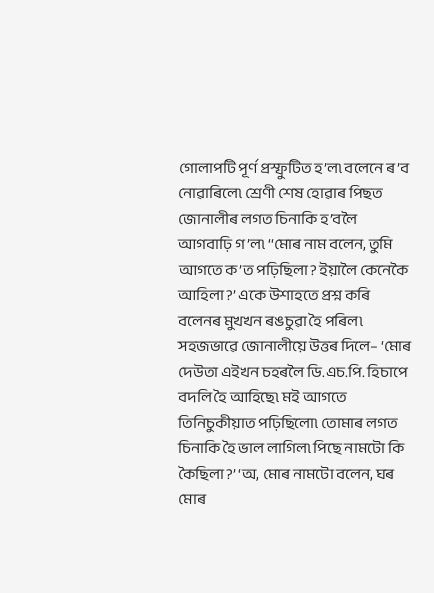গোলাপটি পূৰ্ণ প্ৰস্ফুটিত হ’ল৷ বলেনে ৰ’ব নোৱাৰিলে৷ শ্ৰেণী শেষ হোৱাৰ পিছত জোনালীৰ লগত চিনাকি হ’বলৈ আগবাঢ়ি গ’ল৷ ‘‘মোৰ নাম বলেন, তুমি আগতে ক’ত পঢ়িছিলা? ইয়ালৈ কেনেকৈ আহিলা?’ একে উশাহতে প্ৰশ্ন কৰি বলেনৰ মুখখন ৰঙচুৱা হৈ পৰিল৷ সহজভাৱে জোনালীয়ে উত্তৰ দিলে– ‘মোৰ দেউতা এইখন চহৰলৈ ডি.এচ.পি. হিচাপে বদলি হৈ আহিছে৷ মই আগতে তিনিচুকীয়াত পঢ়িছিলো৷ তোমাৰ লগত চিনাকি হৈ ভাল লাগিল৷ পিছে নামটো কি কৈছিলা?’ ‘অ, মোৰ নামটো বলেন, ঘৰ মোৰ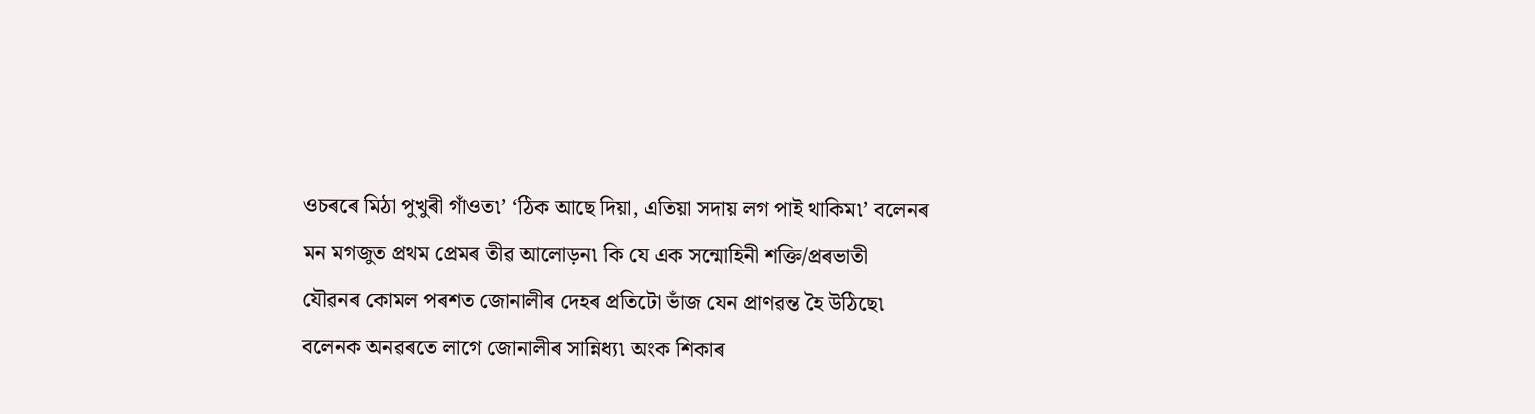ওচৰৰে মিঠা পুখুৰী গাঁওত৷’ ‘ঠিক আছে দিয়া, এতিয়া সদায় লগ পাই থাকিম৷’ বলেনৰ মন মগজুত প্ৰথম প্ৰেমৰ তীৱ আলোড়ন৷ কি যে এক সন্মোহিনী শক্তি/প্ৰৰভাতী যৌৱনৰ কোমল পৰশত জোনালীৰ দেহৰ প্ৰতিটো ভাঁজ যেন প্ৰাণৱন্ত হৈ উঠিছে৷ বলেনক অনৱৰতে লাগে জোনালীৰ সান্নিধ্য৷ অংক শিকাৰ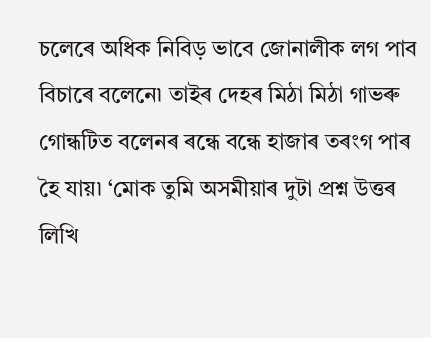চলেৰে অধিক নিবিড় ভাবে জোনালীক লগ পাব বিচাৰে বলেনে৷ তাইৰ দেহৰ মিঠা মিঠা গাভৰু গোন্ধটিত বলেনৰ ৰন্ধে বন্ধে হাজাৰ তৰংগ পাৰ হৈ যায়৷ ‘মোক তুমি অসমীয়াৰ দুটা প্ৰশ্ন উত্তৰ লিখি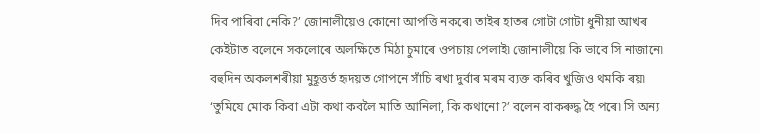দিব পাৰিবা নেকি?’ জোনালীয়েও কোনো আপত্তি নকৰে৷ তাইৰ হাতৰ গোটা গোটা ধুনীয়া আখৰ কেইটাত বলেনে সকলোৰে অলক্ষিতে মিঠা চুমাৰে ওপচায় পেলাই৷ জোনালীয়ে কি ভাবে সি নাজানে৷ বহুদিন অকলশৰীয়া মুহূত্তৰ্ত হৃদয়ত গোপনে সাঁচি ৰখা দুৰ্বাৰ মৰম ব্যক্ত কৰিব খুজিও থমকি ৰয়৷ ‘তুমিযে মোক কিবা এটা কথা কবলৈ মাতি আনিলা, কি কথানো?’ বলেন বাকৰুদ্ধ হৈ পৰে৷ সি অন্য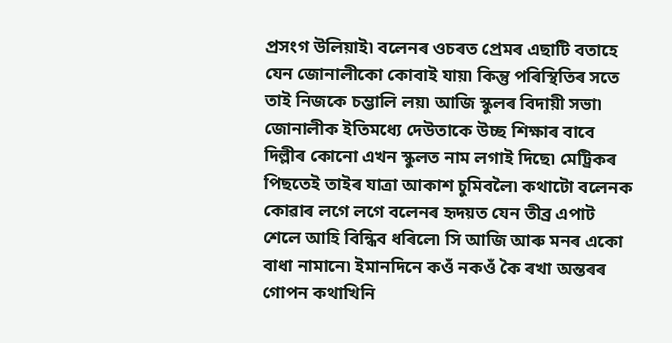প্ৰসংগ উলিয়াই৷ বলেনৰ ওচৰত প্ৰেমৰ এছাটি বতাহে যেন জোনালীকো কোবাই যায়৷ কিন্তু পৰিস্থিতিৰ সতে তাই নিজকে চম্ভালি লয়৷ আজি স্কুলৰ বিদায়ী সভা৷ জোনালীক ইতিমধ্যে দেউতাকে উচ্ছ শিক্ষাৰ বাবে দিল্লীৰ কোনো এখন স্কুলত নাম লগাই দিছে৷ মেট্ৰিকৰ পিছতেই তাইৰ যাত্ৰা আকাশ চুমিবলৈ৷ কথাটো বলেনক কোৱাৰ লগে লগে বলেনৰ হৃদয়ত যেন তীব্ৰ এপাট শেলে আহি বিন্ধিব ধৰিলে৷ সি আজি আৰু মনৰ একো বাধা নামানে৷ ইমানদিনে কওঁ নকওঁ কৈ ৰখা অন্তৰৰ গোপন কথাখিনি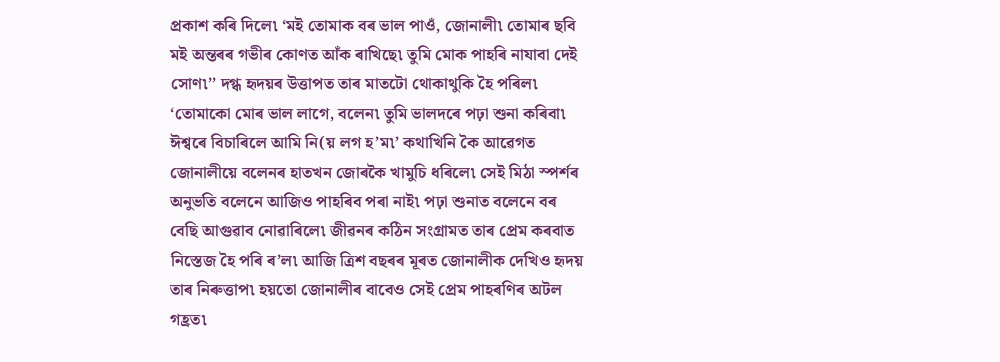প্ৰকাশ কৰি দিলে৷ ‘মই তোমাক বৰ ভাল পাওঁ, জোনালী৷ তোমাৰ ছবি মই অন্তৰৰ গভীৰ কোণত আঁক ৰাখিছে৷ তুমি মোক পাহৰি নাযাবা দেই সোণ৷’’ দগ্ধ হৃদয়ৰ উত্তাপত তাৰ মাতটো থোকাথুকি হৈ পৰিল৷ ‘তোমাকো মোৰ ভাল লাগে, বলেন৷ তুমি ভালদৰে পঢ়া শুনা কৰিবা৷ ঈশ্বৰে বিচাৰিলে আমি নি(য় লগ হ’ম৷’ কথাখিনি কৈ আৱেগত জোনালীয়ে বলেনৰ হাতখন জোৰকৈ খামুচি ধৰিলে৷ সেই মিঠা স্পৰ্শৰ অনুভতি বলেনে আজিও পাহৰিব পৰা নাই৷ পঢ়া শুনাত বলেনে বৰ বেছি আগুৱাব নোৱাৰিলে৷ জীৱনৰ কঠিন সংগ্ৰামত তাৰ প্ৰেম কৰবাত নিস্তেজ হৈ পৰি ৰ’ল৷ আজি ত্ৰিশ বছৰৰ মূৰত জোনালীক দেখিও হৃদয় তাৰ নিৰুত্তাপ৷ হয়তো জোনালীৰ বাবেও সেই প্ৰেম পাহৰণিৰ অটল গহ্ৰত৷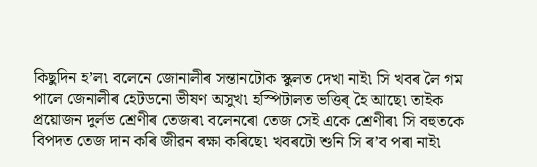কিছুদিন হ’ল৷ বলেনে জোনালীৰ সন্তানটোক স্কুলত দেখা নাই৷ সি খবৰ লৈ গম পালে জেনালীৰ হেটডনো ভীষণ অসুখ৷ হস্পিটালত ভত্তিৰ্ হৈ আছে৷ তাইক প্ৰয়োজন দুৰ্লভ শ্ৰেণীৰ তেজৰ৷ বলেনৰো তেজ সেই একে শ্ৰেণীৰ৷ সি বহুতকে বিপদত তেজ দান কৰি জীৱন ৰক্ষা কৰিছে৷ খবৰটো শুনি সি ৰ’ব পৰা নাই৷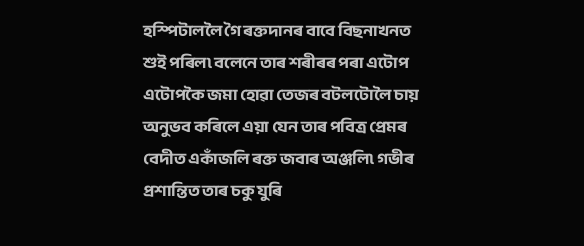হস্পিটাললৈ গৈ ৰক্তদানৰ বাবে বিছনাখনত শুই পৰিল৷ বলেনে তাৰ শৰীৰৰ পৰা এটোপ এটোপকৈ জমা হোৱা তেজৰ বটলটোলৈ চায় অনুভব কৰিলে এয়া যেন তাৰ পবিত্ৰ প্ৰেমৰ বেদীত একাঁজলি ৰক্ত জবাৰ অঞ্জলি৷ গভীৰ প্ৰশান্তিত তাৰ চকু যুৰি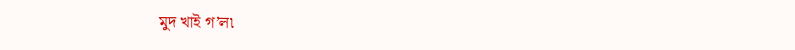মুদ খাই গ’ল৷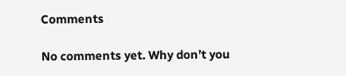Comments

No comments yet. Why don’t you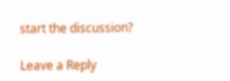start the discussion?

Leave a Reply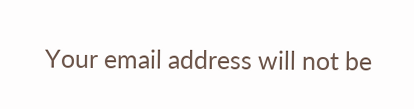Your email address will not be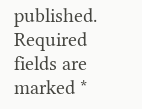published. Required fields are marked *